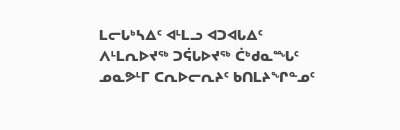ᒪᓕᒐᒃᓴᐃᑦ ᐊᒻᒪᓗ ᐊᑐᐊᒐᐃᑦ
ᐱᒻᒪᕆᐅᔪᖅ ᑐᕌᒐᐅᔪᖅ ᑖᒃᑯᓇᙵᑦ ᓄᓇᕗᒻᒥ ᑕᕆᐅᓕᕆᔨᑦ ᑲᑎᒪᔨᖏᓐᓄᑦ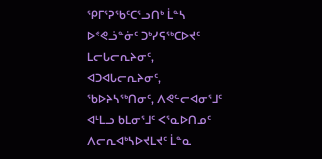ᕿᒥᕐᕈᖃᑦᑕᕐᓗᑎᒃ ᒫᓐᓴ ᐅᕝᕙᓘᓐᓃᑦ ᑐᒃᓯᕋᖅᑕᐅᔪᑦ ᒪᓕᒐᓕᕆᔨᓂᑦ, ᐊᑐᐊᒐᓕᕆᔨᓂᑦ, ᖃᐅᔨᓴᖅᑎᓂᑦ, ᐱᕙᓪᓕᐊᓂᕐᒧᑦ ᐊᒻᒪᓗ ᑲᒪᓂᕐᒧᑦ ᐸᕐᓇᐅᑎᓄᑦ ᐱᓕᕆᐊᒃᓴᐅᔪᒪᔪᑦ ᒫᓐᓇ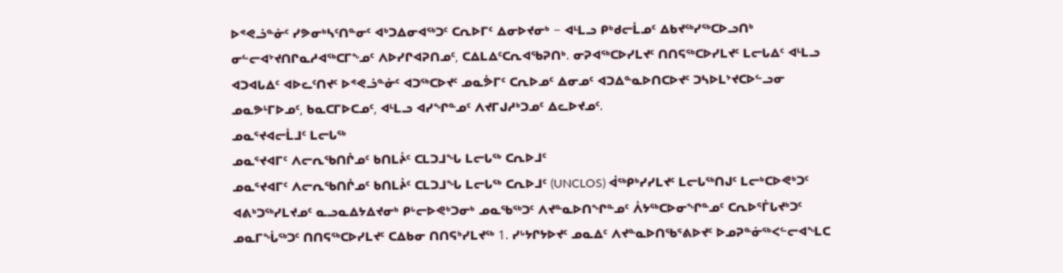ᐅᕝᕙᓘᓐᓃᑦ ᓯᕗᓂᒃᓴᑦᑎᓐᓂᑦ ᐊᒃᑐᐃᓂᐊᖅᑐᑦ ᑕᕆᐅᒥᑦ ᐃᓂᐅᔪᓂᒃ − ᐊᒻᒪᓗ ᑭᒃᑯᓕᒫᓄᑦ ᐃᑲᔪᖅᓯᖅᑕᐅᓗᑎᒃ ᓂᓪᓕᐊᔾᔪᑎᒋᓇᓱᐊᖅᑕᒥᖕᓄᑦ ᐱᐅᓯᒋᐊᕈᑎᓄᑦ, ᑕᐃᒪᐃᑦᑕᕆᐊᖃᕈᑎᒃ. ᓂᕈᐊᖅᑕᐅᓯᒪᔪᑦ ᑎᑎᕋᖅᑕᐅᓯᒪᔪᑦ ᒪᓕᒐᐃᑦ ᐊᒻᒪᓗ ᐊᑐᐊᒐᐃᑦ ᐊᐅᓚᑦᑎᔪᑦ ᐅᕝᕙᓘᓐᓃᑦ ᐊᑐᖅᑕᐅᔪᑦ ᓄᓇᕘᒥᑦ ᑕᕆᐅᓄᑦ ᐃᓂᓄᑦ ᐊᑐᐃᓐᓇᐅᑎᑕᐅᔪᑦ ᑐᓴᐅᒪᔾᔪᑕᐅᓪᓗᓂ ᓄᓇᕗᒻᒥᐅᓄᑦ, ᑲᓇᑕᒥᐅᑕᓄᑦ, ᐊᒻᒪᓗ ᐊᓯᖏᓐᓄᑦ ᐱᔪᒥᒍᓱᒃᑐᓄᑦ ᐃᓚᐅᔪᓄᑦ.
ᓄᓇᕐᔪᐊᓕᒫᒧᑦ ᒪᓕᒐᖅ
ᓄᓇᕐᔪᐊᒥᑦ ᐱᓕᕆᖃᑎᒌᓄᑦ ᑲᑎᒪᔩᑦ ᑕᒪᑐᒧᖓ ᒪᓕᒐᖅ ᑕᕆᐅᒧᑦ
ᓄᓇᕐᔪᐊᒥᑦ ᐱᓕᕆᖃᑎᒌᓄᑦ ᑲᑎᒪᔩᑦ ᑕᒪᑐᒧᖓ ᒪᓕᒐᖅ ᑕᕆᐅᒧᑦ (UNCLOS) ᐋᖅᑭᒃᓯᓯᒪᔪᑦ ᒪᓕᒐᖅᑎᒍᑦ ᒪᓕᒃᑕᐅᕙᒃᑐᑦ ᐊᕕᒃᑐᖅᓯᒪᔪᓄᑦ ᓇᓗᓇᐃᔭᐃᔪᓂᒃ ᑭᒡᓕᐅᕙᒃᑐᓂᒃ ᓄᓇᖃᖅᑐᑦ ᐱᔪᓐᓇᐅᑎᖏᓐᓄᑦ ᐲᔭᖅᑕᐅᓂᖏᓐᓄᑦ ᑕᕆᐅᕐᒦᒐᔪᒃᑐᑦ ᓄᓇᒥᖔᖅᑐᑦ ᑎᑎᕋᖅᑕᐅᓯᒪᔪᑦ ᑕᐃᑲᓂ ᑎᑎᕋᒃᓯᒪᔪᖅ 1. ᓯᒡᔭᒋᔭᐅᔪᑦ ᓄᓇᐃᑦ ᐱᔪᓐᓇᐅᑎᖃᕐᕕᐅᔪᑦ ᐅᓄᕈᓐᓃᖅᐸᓪᓕᐊᖕᒪᑕ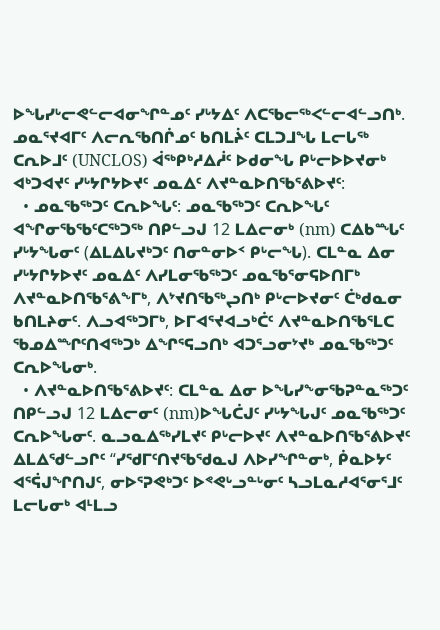ᐅᖓᓯᒡᓕᕙᓪᓕᐊᓂᖏᓐᓄᑦ ᓯᒡᔭᐃᑦ ᐱᑕᖃᓕᖅᐸᓪᓕᐊᓪᓗᑎᒃ.
ᓄᓇᕐᔪᐊᒥᑦ ᐱᓕᕆᖃᑎᒌᓄᑦ ᑲᑎᒪᔩᑦ ᑕᒪᑐᒧᖓ ᒪᓕᒐᖅ ᑕᕆᐅᒧᑦ (UNCLOS) ᐋᖅᑭᒃᓱᐃᓲᑦ ᐅᑯᓂᖓ ᑭᒡᓕᐅᐅᔪᓂᒃ ᐊᒃᑐᐊᔪᑦ ᓯᒡᔭᒋᔭᐅᔪᑦ ᓄᓇᐃᑦ ᐱᔪᓐᓇᐅᑎᖃᕐᕕᐅᔪᑦ:
  • ᓄᓇᖃᖅᑐᑦ ᑕᕆᐅᖓᑦ: ᓄᓇᖃᖅᑐᑦ ᑕᕆᐅᖓᑦ ᐊᖏᓂᖃᖃᑦᑕᖅᑐᖅ ᑎᑭᓪᓗᒍ 12 ᒪᐃᓕᓂᒃ (nm) ᑕᐃᑲᙵᑦ ᓯᒡᔭᖓᓂᑦ (ᐃᒪᐃᒐᔪᒃᑐᑦ ᑎᓂᓐᓂᐅᑉ ᑭᒡᓕᖓ). ᑕᒪᓐᓇ ᐃᓂ ᓯᒡᔭᒋᔭᐅᔪᑦ ᓄᓇᐃᑦ ᐱᓯᒪᓂᖃᖅᑐᑦ ᓄᓇᖃᕐᓂᕋᐅᑎᒥᒃ ᐱᔪᓐᓇᐅᑎᖃᕐᕕᖕᒥᒃ, ᐱᔾᔪᑎᖃᖅᖢᑎᒃ ᑭᒡᓕᐅᔪᓂᑦ ᑖᒃᑯᓇᓂ ᑲᑎᒪᔨᓂᑦ. ᐱᓗᐊᖅᑐᒥᒃ, ᐅᒥᐊᕐᔪᐊᓗᒃᑖᑦ ᐱᔪᓐᓇᐅᑎᖃᕐᒪᑕ ᖃᓄᐃᙱᑦᑎᐊᖅᑐᒃ ᐃᖏᕐᕋᓗᑎᒃ ᐊᑐᕐᓗᓂᔾᔪᒃ ᓄᓇᖃᖅᑐᑦ ᑕᕆᐅᖓᓂᒃ.
  • ᐱᔪᓐᓇᐅᑎᖃᕐᕕᐅᔪᑦ: ᑕᒪᓐᓇ ᐃᓂ ᐅᖓᓯᖕᓂᖃᕈᓐᓇᖅᑐᑦ ᑎᑭᓪᓗᒍ 12 ᒪᐃᓕᓂᑦ (nm)ᐅᖓᑖᒍᑦ ᓯᒡᔭᖓᒍᑦ ᓄᓇᖃᖅᑐᑦ ᑕᕆᐅᖓᓂᑦ. ᓇᓗᓇᐃᖅᓯᒪᔪᑦ ᑭᒡᓕᐅᔪᑦ ᐱᔪᓐᓇᐅᑎᖃᕐᕕᐅᔪᑦ ᐃᒪᐃᖁᓪᓗᒋᑦ “ᓯᖁᒥᑦᑎᔪᖃᖁᓇᒍ ᐱᐅᓯᖏᓐᓂᒃ, ᑮᓇᐅᔭᑦ ᐊᕐᕌᒍᖏᑎᒍᑦ, ᓂᐅᕐᕈᕙᒃᑐᑦ ᐅᕝᕙᒡᓗᓐᒡᓂᑦ ᓴᓗᒪᓇᓱᐊᕐᓂᕐᒧᑦ ᒪᓕᒐᓂᒃ ᐊᒻᒪᓗ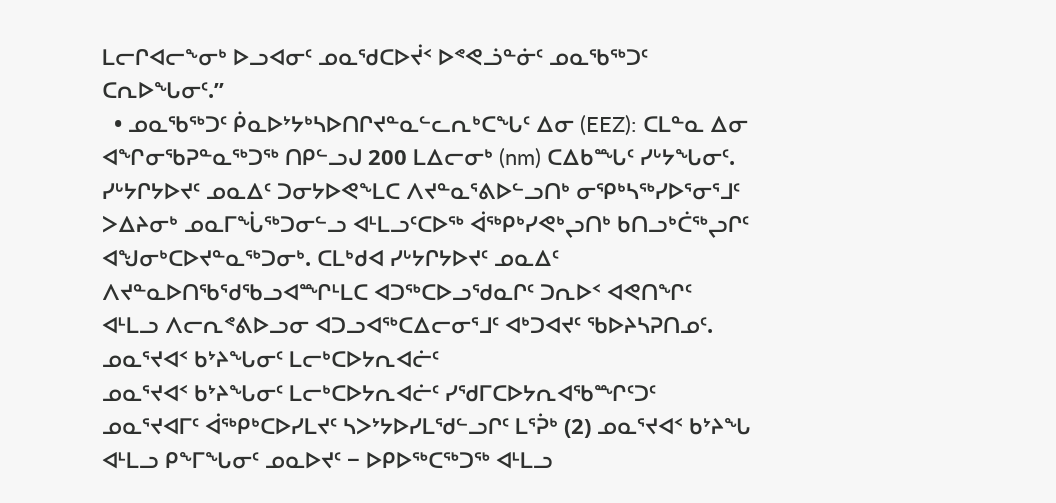ᒪᓕᒋᐊᓕᖕᓂᒃ ᐅᓗᐊᓂᑦ ᓄᓇᖁᑕᐅᔫᑉ ᐅᕝᕙᓘᓐᓃᑦ ᓄᓇᖃᖅᑐᑦ ᑕᕆᐅᖓᓂᑦ.”
  • ᓄᓇᖃᖅᑐᑦ ᑮᓇᐅᔾᔭᒃᓴᐅᑎᒋᔪᓐᓇᓪᓚᕆᒃᑕᖓᑦ ᐃᓂ (EEZ): ᑕᒪᓐᓇ ᐃᓂ ᐊᖏᓂᖃᕈᓐᓇᖅᑐᖅ ᑎᑭᓪᓗᒍ 200 ᒪᐃᓕᓂᒃ (nm) ᑕᐃᑲᙵᑦ ᓯᒡᔭᖓᓂᑦ. ᓯᒡᔭᒋᔭᐅᔪᑦ ᓄᓇᐃᑦ ᑐᓂᔭᐅᕙᖕᒪᑕ ᐱᔪᓐᓇᕐᕕᐅᓪᓗᑎᒃ ᓂᕿᒃᓴᖅᓯᐅᕐᓂᕐᒧᑦ ᐳᐃᔨᓂᒃ ᓄᓇᒥᖔᖅᑐᓂᓪᓗ ᐊᒻᒪᓗᑦᑕᐅᖅ ᐋᖅᑭᒃᓯᕙᒃᖢᑎᒃ ᑲᑎᓗᒃᑖᖅᖢᒋᑦ ᐊᖑᓂᒃᑕᐅᔪᓐᓇᖅᑐᓂᒃ. ᑕᒪᒃᑯᐊ ᓯᒡᔭᒋᔭᐅᔪᑦ ᓄᓇᐃᑦ ᐱᔪᓐᓇᐅᑎᖃᕐᑯᖃᓗᐊᙱᒻᒪᑕ ᐊᑐᖅᑕᐅᓗᖁᓇᒋᑦ ᑐᕆᐅᑉ ᐊᕙᑎᖏᑦ ᐊᒻᒪᓗ ᐱᓕᕆᕝᕕᐅᓗᓂ ᐊᑐᓗᐊᖅᑕᐃᓕᓂᕐᒧᑦ ᐊᒃᑐᐊᔪᑦ ᖃᐅᔨᓴᕈᑎᓄᑦ.
ᓄᓇᕐᔪᐊᑉ ᑲᔾᔨᖓᓂᑦ ᒪᓕᒃᑕᐅᔭᕆᐊᓖᑦ
ᓄᓇᕐᔪᐊᑉ ᑲᔾᔨᖓᓂᑦ ᒪᓕᒃᑕᐅᔭᕆᐊᓖᑦ ᓯᖁᒥᑕᐅᔭᕆᐊᖃᙱᑦᑐᑦ ᓄᓇᕐᔪᐊᒥᑦ ᐋᖅᑭᒃᑕᐅᓯᒪᔪᑦ ᓴᐳᔾᔭᐅᓯᒪᖁᓪᓗᒋᑦ ᒪᕐᕉᒃ (2) ᓄᓇᕐᔪᐊᑉ ᑲᔾᔨᖓ ᐊᒻᒪᓗ ᑭᖕᒥᖓᓂᑦ ᓄᓇᐅᔪᑦ − ᐅᑭᐅᖅᑕᖅᑐᖅ ᐊᒻᒪᓗ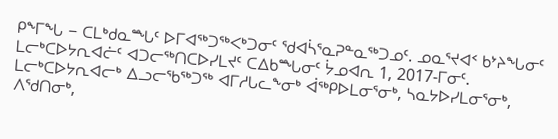ᑭᖕᒥᖓ − ᑕᒪᒃᑯᓇᙵᑦ ᐅᒥᐊᖅᑐᖅᐸᒃᑐᓂᑦ ᖁᐊᓵᕐᓇᕈᓐᓇᖅᑐᓄᑦ. ᓄᓇᕐᔪᐊᑉ ᑲᔾᔨᖓᓂᑦ ᒪᓕᒃᑕᐅᔭᕆᐊᓖᑦ ᐊᑐᓕᖅᑎᑕᐅᓯᒪᔪᑦ ᑕᐃᑲᙵᓂᑦ ᔮᓄᐊᕆ 1, 2017-ᒥᓂᑦ. ᒪᓕᒃᑕᐅᔭᕆᐊᓕᒃ ᐃᓗᓕᖃᖅᑐᖅ ᐊᒥᓱᒐᓚᖕᓂᒃ ᐋᖅᑭᐅᒪᓂᕐᓂᒃ, ᓴᓇᔭᐅᓯᒪᓂᕐᓂᒃ, ᐱᖁᑎᓂᒃ,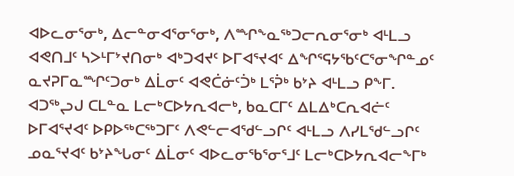ᐊᐅᓚᓂᕐᓂᒃ, ᐃᓕᓐᓂᐊᕐᓂᕐᓂᒃ, ᐱᙱᖕᓇᖅᑐᓕᕆᓂᕐᓂᒃ ᐊᒻᒪᓗ ᐊᕙᑎᒧᑦ ᓴᐳᒻᒥᔾᔪᑎᓂᒃ ᐊᒃᑐᐊᔪᑦ ᐅᒥᐊᕐᔪᐊᑦ ᐃᖏᕐᕋᔭᖃᑦᑕᕐᓂᖏᓐᓄᑦ ᓇᔪᕈᒥᓇᙱᑦᑐᓂᒃ ᐃᒫᓂᑦ ᐊᕙᑖᓃᑦᑑᒃ ᒪᕐᕉᒃ ᑲᔾᔨ ᐊᒻᒪᓗ ᑭᖕᒥ. ᐊᑐᖅᖢᒍ ᑕᒪᓐᓇ ᒪᓕᒃᑕᐅᔭᕆᐊᓕᒃ, ᑲᓇᑕᒥᑦ ᐃᒪᐃᒃᑕᕆᐊᓖᑦ ᐅᒥᐊᕐᔪᐊᑦ ᐅᑭᐅᖅᑕᖅᑐᒥᑦ ᐱᕙᓪᓕᐊᖁᓪᓗᒋᑦ ᐊᒻᒪᓗ ᐱᓯᒪᖁᓪᓗᒋᑦ ᓄᓇᕐᔪᐊᑦ ᑲᔾᔨᖓᓂᑦ ᐃᒫᓂᑦ ᐊᐅᓚᓂᖃᕐᓂᕐᒧᑦ ᒪᓕᒃᑕᐅᔭᕆᐊᓕᖕᒥᒃ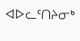ᐊᐅᓚᑦᑎᔨᓂᒃ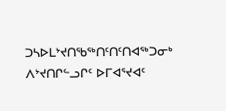ᑐᓴᐅᒪᔾᔪᑎᖃᖅᑎᑦᑎᑦᑎᐊᖅᑐᓂᒃ ᐱᔾᔪᑎᒋᓪᓗᒋᑦ ᐅᒥᐊᕐᔪᐊᑦ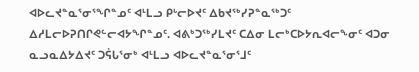ᐊᐅᓚᔪᓐᓇᕐᓂᕐᖏᓐᓄᑦ ᐊᒻᒪᓗ ᑭᒡᓕᐅᔪᑦ ᐃᑲᔪᖅᓯᕈᓐᓇᖅᑐᑦ ᐃᓱᒪᓕᐅᕈᑎᒋᕙᓪᓕᐊᔭᖏᓐᓄᑦ. ᐊᕕᒃᑐᖅᓯᒪᔪᑦ ᑕᐃᓂ ᒪᓕᒃᑕᐅᔭᕆᐊᓕᖕᓂᑦ ᐊᑐᓂ ᓇᓗᓇᐃᔭᐃᔪᑦ ᑐᕌᒐᕐᓂᒃ ᐊᒻᒪᓗ ᐊᐅᓚᔪᓐᓇᕐᓂᕐᒧᑦ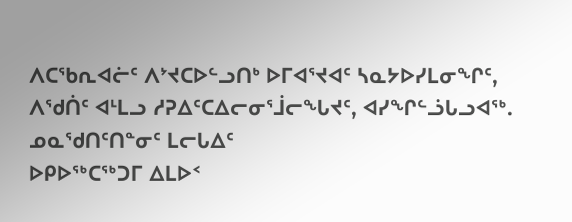ᐱᑕᖃᕆᐊᓖᑦ ᐱᔾᔪᑕᐅᓪᓗᑎᒃ ᐅᒥᐊᕐᔪᐊᑦ ᓴᓇᔭᐅᓯᒪᓂᖏᑦ, ᐱᖁᑏᑦ ᐊᒻᒪᓗ ᓱᕈᐃᑦᑕᐃᓕᓂᕐᒨᓕᖓᔪᑦ, ᐊᓯᖏᓪᓘᒐᓗᐊᖅ.
ᓄᓇᖁᑎᑦᑎᓐᓂᑦ ᒪᓕᒐᐃᑦ
ᐅᑭᐅᖅᑕᖅᑐᒥ ᐃᒪᐅᑉ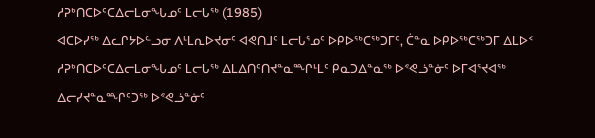ᓱᕈᒃᑎᑕᐅᑦᑕᐃᓕᒪᓂᖓᓄᑦ ᒪᓕᒐᖅ (1985)
ᐊᑕᐅᓯᖅ ᐃᓚᒋᔭᐅᓪᓗᓂ ᐱᒻᒪᕆᐅᔪᓂᑦ ᐊᕙᑎᒧᑦ ᒪᓕᒐᕐᓄᑦ ᐅᑭᐅᖅᑕᖅᑐᒥᑦ, ᑖᓐᓇ ᐅᑭᐅᖅᑕᖅᑐᒥ ᐃᒪᐅᑉ ᓱᕈᒃᑎᑕᐅᑦᑕᐃᓕᒪᓂᖓᓄᑦ ᒪᓕᒐᖅ ᐃᒪᐃᑎᑦᑎᔪᓐᓇᙱᒻᒪᑦ ᑭᓇᑐᐃᓐᓇᖅ ᐅᕝᕙᓘᓐᓃᑦ ᐅᒥᐊᕐᔪᐊᖅ ᐃᓕᓯᔪᓐᓇᙱᑦᑐᖅ ᐅᕝᕙᓘᓐᓃᑦ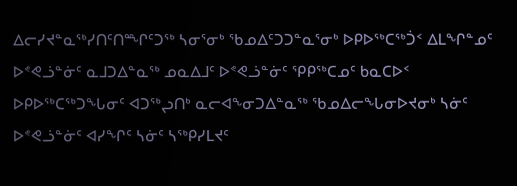ᐃᓕᓯᔪᓐᓇᖅᓯᑎᑦᑎᙱᑦᑐᖅ ᓴᓂᕐᓂᒃ ᖃᓄᐃᑦᑐᑐᓐᓇᕐᓂᒃ ᐅᑭᐅᖅᑕᖅᑑᑉ ᐃᒪᖏᓐᓄᑦ ᐅᕝᕙᓘᓐᓃᑦ ᓇᒧᑐᐃᓐᓇᖅ ᓄᓇᐃᒧᑦ ᐅᕝᕙᓘᓐᓃᑦ ᕿᑭᖅᑕᓄᑦ ᑲᓇᑕᐅᑉ ᐅᑭᐅᖅᑕᖅᑐᖓᓂᑦ ᐊᑐᖅᖢᑎᒃ ᓇᓕᐊᖕᓂᑐᐃᓐᓇᖅ ᖃᓄᐃᓕᖓᓂᐅᔪᓂᒃ ᓴᓃᑦ ᐅᕝᕙᓘᓐᓃᑦ ᐊᓯᖏᑦ ᓴᓃᑦ ᓴᖅᑭᓯᒪᔪᑦ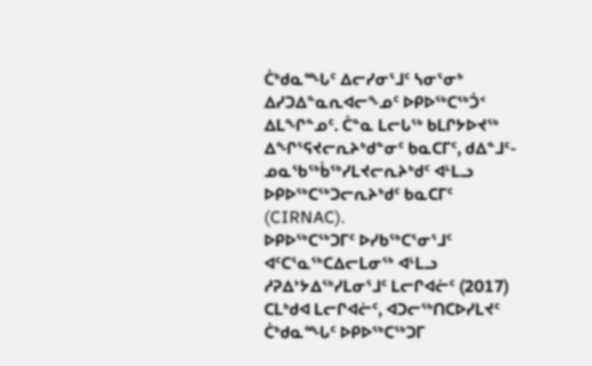ᑖᒃᑯᓇᙵᑦ ᐃᓕᓯᓂᕐᒧᑦ ᓴᓂᕐᓂᒃ ᐃᓯᑐᐃᓐᓇᕆᐊᓕᖕᓄᑦ ᐅᑭᐅᖅᑕᖅᑑᑉ ᐃᒪᖏᓐᓄᑦ. ᑖᓐᓇ ᒪᓕᒐᖅ ᑲᒪᒋᔭᐅᔪᖅ ᐃᖏᕐᕋᔪᓕᕆᔨᒃᑯᓐᓂᑦ ᑲᓇᑕᒥᑦ, ᑯᐃᓐᒧᑦ-ᓄᓇᖃᖅᑳᖅᓯᒪᔪᓕᕆᔨᒃᑯᑦ ᐊᒻᒪᓗ ᐅᑭᐅᖅᑕᖅᑐᓕᕆᔨᒃᑯᑦ ᑲᓇᑕᒥᑦ (CIRNAC).
ᐅᑭᐅᖅᑕᖅᑐᒥᑦ ᐅᓯᑲᖅᑕᕐᓂᕐᒧᑦ ᐊᑦᑕᕐᓇᖅᑕᐃᓕᒪᓂᖅ ᐊᒻᒪᓗ ᓱᕈᐃᔾᔭᐃᖅᓯᒪᓂᕐᒧᑦ ᒪᓕᒋᐊᓖᑦ (2017)
ᑕᒪᒃᑯᐊ ᒪᓕᒋᐊᓖᑦ, ᐊᑐᓕᖅᑎᑕᐅᓯᒪᔪᑦ ᑖᒃᑯᓇᙵᑦ ᐅᑭᐅᖅᑕᖅᑐᒥ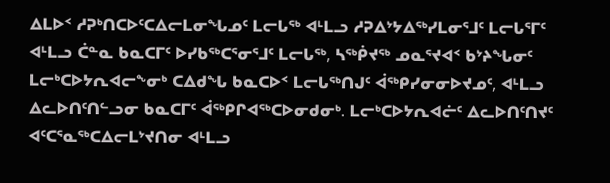ᐃᒪᐅᑉ ᓱᕈᒃᑎᑕᐅᑦᑕᐃᓕᒪᓂᖓᓄᑦ ᒪᓕᒐᖅ ᐊᒻᒪᓗ ᓱᕈᐃᔾᔭᐃᖅᓯᒪᓂᕐᒧᑦ ᒪᓕᒐᕐᒥᑦ ᐊᒻᒪᓗ ᑖᓐᓇ ᑲᓇᑕᒥᑦ ᐅᓯᑲᖅᑕᕐᓂᕐᒧᑦ ᒪᓕᒐᖅ, ᓴᖅᑮᔪᖅ ᓄᓇᕐᔪᐊᑉ ᑲᔾᔨᖓᓂᑦ ᒪᓕᒃᑕᐅᔭᕆᐊᓕᖕᓂᒃ ᑕᐃᑯᖓ ᑲᓇᑕᐅᑉ ᒪᓕᒐᖅᑎᒍᑦ ᐋᖅᑭᓯᓂᓂᐅᔪᓄᑦ, ᐊᒻᒪᓗ ᐃᓚᐅᑎᑦᑎᓪᓗᓂ ᑲᓇᑕᒥᑦ ᐋᖅᑭᒋᐊᖅᑕᐅᓂᑯᓂᒃ. ᒪᓕᒃᑕᐅᔭᕆᐊᓖᑦ ᐃᓚᐅᑎᑦᑎᔪᑦ ᐊᑦᑕᕐᓇᖅᑕᐃᓕᒪᔾᔪᑎᓂ ᐊᒻᒪᓗ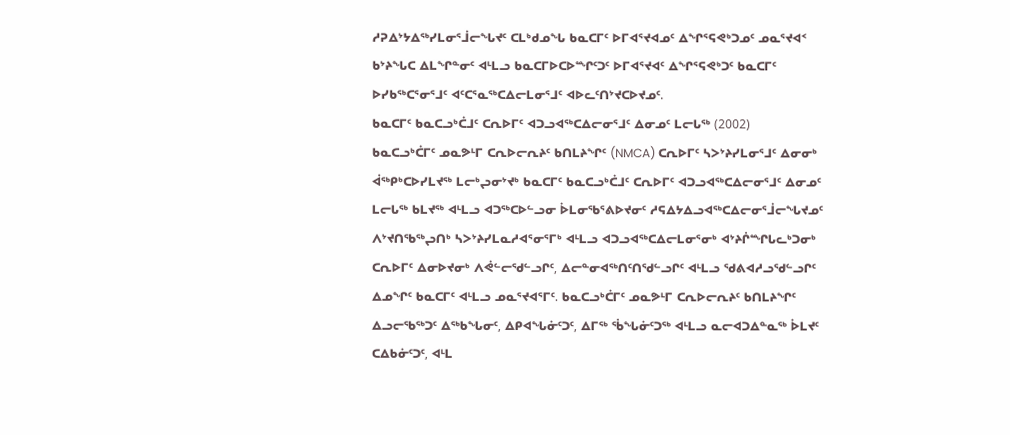ᓱᕈᐃᔾᔭᐃᖅᓯᒪᓂᕐᒨᓕᖓᔪᑦ ᑕᒪᒃᑯᓄᖓ ᑲᓇᑕᒥᑦ ᐅᒥᐊᕐᔪᐊᓄᑦ ᐃᖏᕐᕋᕙᒃᑐᓄᑦ ᓄᓇᕐᔪᐊᑉ ᑲᔾᔨᖓᑕ ᐃᒪᖏᓐᓂᑦ ᐊᒻᒪᓗ ᑲᓇᑕᒥᐅᑕᐅᙱᑦᑐᑦ ᐅᒥᐊᕐᔪᐊᑦ ᐃᖏᕐᕋᕙᒃᑐᑦ ᑲᓇᑕᒥᑦ ᐅᓯᑲᖅᑕᕐᓂᕐᒧᑦ ᐊᑦᑕᕐᓇᖅᑕᐃᓕᒪᓂᕐᒧᑦ ᐊᐅᓚᑦᑎᔾᔪᑕᐅᔪᓄᑦ.
ᑲᓇᑕᒥᑦ ᑲᓇᑕᓗᒃᑖᒧᑦ ᑕᕆᐅᒥᑦ ᐊᑐᓗᐊᖅᑕᐃᓕᓂᕐᒧᑦ ᐃᓂᓄᑦ ᒪᓕᒐᖅ (2002)
ᑲᓇᑕᓗᒃᑖᒥᑦ ᓄᓇᕗᒻᒥ ᑕᕆᐅᓕᕆᔨᑦ ᑲᑎᒪᔨᖏᑦ (NMCA) ᑕᕆᐅᒥᑦ ᓴᐳᔾᔨᓯᒪᓂᕐᒧᑦ ᐃᓂᓂᒃ ᐋᖅᑭᒃᑕᐅᓯᒪᔪᖅ ᒪᓕᒃᖢᓂᔾᔪᒃ ᑲᓇᑕᒥᑦ ᑲᓇᑕᓗᒃᑖᒧᑦ ᑕᕆᐅᒥᑦ ᐊᑐᓗᐊᖅᑕᐃᓕᓂᕐᒧᑦ ᐃᓂᓄᑦ ᒪᓕᒐᖅ ᑲᒪᔪᖅ ᐊᒻᒪᓗ ᐊᑐᖅᑕᐅᓪᓗᓂ ᐆᒪᓂᖃᕐᕕᐅᔪᓂᑦ ᓱᕋᐃᔭᐃᓗᐊᖅᑕᐃᓕᓂᕐᒨᓕᖓᔪᓄᑦ ᐱᔾᔪᑎᖃᖅᖢᑎᒃ ᓴᐳᔾᔨᓯᒪᓇᓱᐊᕐᓂᕐᒥᒃ ᐊᒻᒪᓗ ᐊᑐᓗᐊᖅᑕᐃᓕᒪᓂᕐᓂᒃ ᐊᔾᔨᒌᙱᒐᓚᒃᑐᓂᒃ ᑕᕆᐅᒥᑦ ᐃᓂᐅᔪᓂᒃ ᐱᕚᓪᓕᖁᓪᓗᒋᑦ, ᐃᓕᓐᓂᐊᖅᑎᑦᑎᖁᓪᓗᒋᑦ ᐊᒻᒪᓗ ᖁᕕᐊᓱᓗᖁᓪᓗᒋᑦ ᐃᓄᖏᑦ ᑲᓇᑕᒥᑦ ᐊᒻᒪᓗ ᓄᓇᕐᔪᐊᕐᒥᑦ. ᑲᓇᑕᓗᒃᑖᒥᑦ ᓄᓇᕗᒻᒥ ᑕᕆᐅᓕᕆᔨᑦ ᑲᑎᒪᔨᖏᑦ ᐃᓗᓕᖃᖅᑐᑦ ᐃᖅᑲᖓᓂᑦ, ᐃᑭᐊᖓᓃᑦᑐᑦ, ᐃᒥᖅ ᖄᖓᓃᑦᑐᖅ ᐊᒻᒪᓗ ᓇᓕᐊᑐᐃᓐᓇᖅ ᐆᒪᔪᑦ ᑕᐃᑲᓃᑦᑐᑦ, ᐊᒻᒪ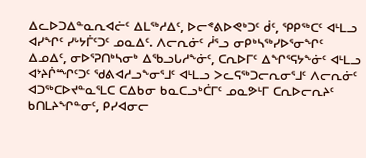ᐃᓚᐅᑐᐃᓐᓇᕆᐊᓖᑦ ᐃᒪᖅᓱᐃᑦ, ᐅᓕᕝᕕᐅᕙᒃᑐᑦ ᑰᑦ, ᕿᑭᖅᑕᑦ ᐊᒻᒪᓗ ᐊᓯᖏᑦ ᓯᒡᔭᒦᑦᑐᑦ ᓄᓇᐃᑦ. ᐱᓕᕆᓃᑦ ᓲᕐᓗ ᓂᑭᒃᓴᖅᓯᐅᕐᓂᖏᑦ ᐃᓄᐃᑦ, ᓂᐅᕐᕈᑎᒃᓴᓂᒃ ᐃᖃᓗᒐᓱᖕᓃᑦ, ᑕᕆᐅᒥᑦ ᐃᖏᕐᕋᔭᖕᓃᑦ ᐊᒻᒪᓗ ᐊᔾᔨᒌᙱᑦᑐᑦ ᖁᕕᐊᓱᓗᖕᓂᕐᒧᑦ ᐊᒻᒪᓗ ᐳᓚᕋᖅᑐᓕᕆᓂᕐᒧᑦ ᐱᓕᕆᓃᑦ ᐊᑐᖅᑕᐅᔪᓐᓇᕐᒪᑕ ᑕᐃᑲᓂ ᑲᓇᑕᓗᒃᑖᒥᑦ ᓄᓇᕗᒻᒥ ᑕᕆᐅᓕᕆᔨᑦ ᑲᑎᒪᔨᖏᓐᓂᑦ, ᑭᓯᐊᓂᓕ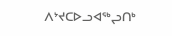ᐱᔾᔪᑕᐅᓗᐊᖅᖢᑎᒃ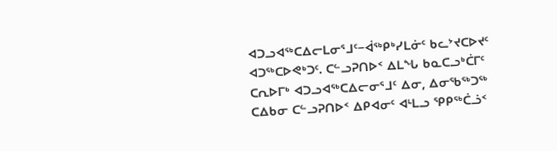ᐊᑐᓗᐊᖅᑕᐃᓕᒪᓂᕐᒧᑦ−ᐋᖅᑭᒃᓯᒪᓃᑦ ᑲᓚᔾᔪᑕᐅᔪᑦ ᐊᑐᖅᑕᐅᕙᒃᑐᑦ. ᑕᓪᓗᕈᑎᐅᑉ ᐃᒪᖓ ᑲᓇᑕᓗᒃᑖᒥᑦ ᑕᕆᐅᒥᒃ ᐊᑐᓗᐊᖅᑕᐃᓕᓂᕐᒧᑦ ᐃᓂ, ᐃᓂᖃᖅᑐᖅ ᑕᐃᑲᓂ ᑕᓪᓗᕈᑎᐅᑉ ᐃᑭᐊᓂᑦ ᐊᒻᒪᓗ ᕿᑭᖅᑖᓘᑉ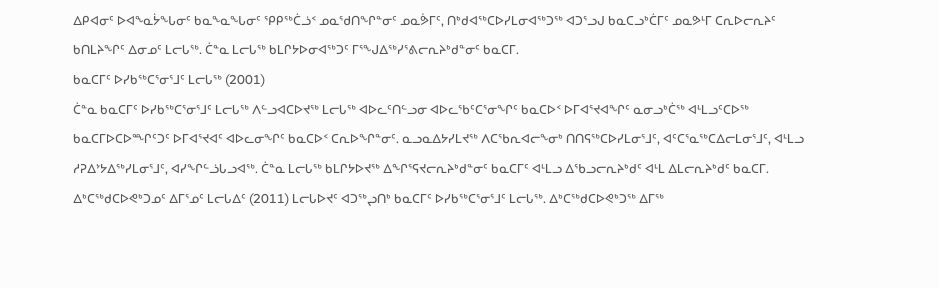ᐃᑭᐊᓂᑦ ᐅᐊᖕᓇᔮᖓᓂᑦ ᑲᓇᖕᓇᖓᓂᑦ ᕿᑭᖅᑖᓘᑉ ᓄᓇᖁᑎᖏᓐᓂᑦ ᓄᓇᕘᒥᑦ, ᑎᒃᑯᐊᖅᑕᐅᓯᒪᓂᐊᖅᑐᖅ ᐊᑐᕐᓗᒍ ᑲᓇᑕᓗᒃᑖᒥᑦ ᓄᓇᕗᒻᒥ ᑕᕆᐅᓕᕆᔨᑦ ᑲᑎᒪᔨᖏᑦ ᐃᓂᓄᑦ ᒪᓕᒐᖅ. ᑖᓐᓇ ᒪᓕᒐᖅ ᑲᒪᒋᔭᐅᓂᐊᖅᑐᑦ ᒥᕐᖑᐃᖅᓯᕐᕕᓕᕆᔨᒃᑯᓐᓂᑦ ᑲᓇᑕᒥ.
ᑲᓇᑕᒥᑦ ᐅᓯᑲᖅᑕᕐᓂᕐᒧᑦ ᒪᓕᒐᖅ (2001)
ᑖᓐᓇ ᑲᓇᑕᒥᑦ ᐅᓯᑲᖅᑕᕐᓂᕐᒧᑦ ᒪᓕᒐᖅ ᐱᓪᓗᐊᑕᐅᔪᖅ ᒪᓕᒐᖅ ᐊᐅᓚᑦᑎᓪᓗᓂ ᐊᐅᓚᖃᑦᑕᕐᓂᖏᑦ ᑲᓇᑕᐅᑉ ᐅᒥᐊᕐᔪᐊᖏᑦ ᓇᓂᓗᒃᑖᖅ ᐊᒻᒪᓗᑦᑕᐅᖅ ᑲᓇᑕᒥᐅᑕᐅᙱᑦᑐᑦ ᐅᒥᐊᕐᔪᐊᑦ ᐊᐅᓚᓂᖏᑦ ᑲᓇᑕᐅᑉ ᑕᕆᐅᖏᓐᓂᑦ. ᓇᓗᓇᐃᔭᓯᒪᔪᖅ ᐱᑕᖃᕆᐊᓕᖕᓂᒃ ᑎᑎᕋᖅᑕᐅᓯᒪᓂᕐᒧᑦ, ᐊᑦᑕᕐᓇᖅᑕᐃᓕᒪᓂᕐᒧᑦ, ᐊᒻᒪᓗ ᓱᕈᐃᔾᔭᐃᖅᓯᒪᓂᕐᒧᑦ, ᐊᓯᖏᓪᓘᒐᓗᐊᖅ. ᑖᓐᓇ ᒪᓕᒐᖅ ᑲᒪᒋᔭᐅᔪᖅ ᐃᖏᕐᕋᔪᓕᕆᔨᒃᑯᓐᓂᑦ ᑲᓇᑕᒥᑦ ᐊᒻᒪᓗ ᐃᖃᓗᓕᕆᔨᒃᑯᑦ ᐊᒻᒪ ᐃᒪᓕᕆᔨᒃᑯᑦ ᑲᓇᑕᒥ. ᐃᒃᑕᖅᑯᑕᐅᕙᒃᑐᓄᑦ ᐃᒥᕐᓄᑦ ᒪᓕᒐᐃᑦ (2011) ᒪᓕᒐᐅᔪᑦ ᐊᑐᖅᖢᑎᒃ ᑲᓇᑕᒥᑦ ᐅᓯᑲᖅᑕᕐᓂᕐᒧᑦ ᒪᓕᒐᖅ. ᐃᒃᑕᖅᑯᑕᐅᕙᒃᑐᖅ ᐃᒥᖅ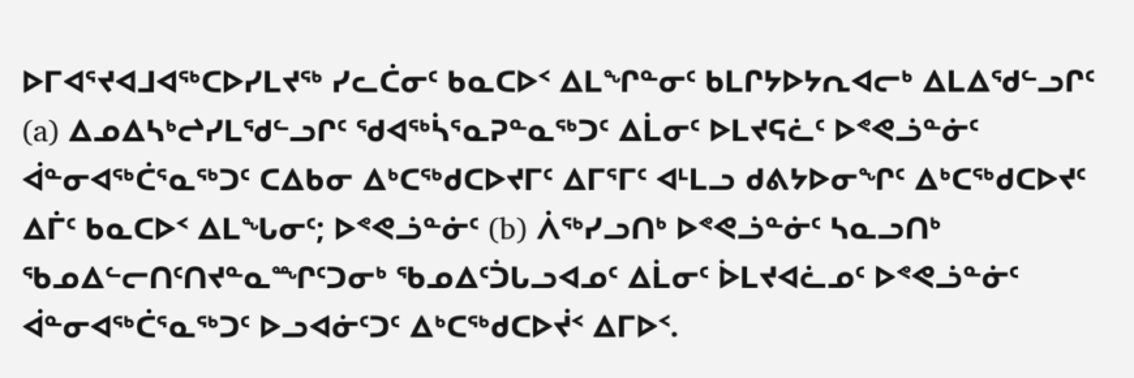ᐅᒥᐊᕐᔪᐊᒧᐊᖅᑕᐅᓯᒪᔪᖅ ᓯᓚᑖᓂᑦ ᑲᓇᑕᐅᑉ ᐃᒪᖏᓐᓂᑦ ᑲᒪᒋᔭᐅᔭᕆᐊᓕᒃ ᐃᒪᐃᖁᓪᓗᒋᑦ (a) ᐃᓄᐃᓴᒃᖠᓯᒪᖁᓪᓗᒋᑦ ᖁᐊᖅᓵᕐᓇᕈᓐᓇᖅᑐᑦ ᐃᒫᓂᑦ ᐅᒪᔪᕋᓛᑦ ᐅᕝᕙᓘᓐᓃᑦ ᐋᓐᓂᐊᖅᑖᕐᓇᖅᑐᑦ ᑕᐃᑲᓂ ᐃᒃᑕᖅᑯᑕᐅᔪᒥᑦ ᐃᒥᕐᒥᑦ ᐊᒻᒪᓗ ᑯᕕᔭᐅᓂᖏᑦ ᐃᒃᑕᖅᑯᑕᐅᔪᑦ ᐃᒦᑦ ᑲᓇᑕᐅᑉ ᐃᒪᖓᓂᑦ; ᐅᕝᕙᓘᓐᓃᑦ (b) ᐲᖅᓯᓗᑎᒃ ᐅᕝᕙᓘᓐᓃᑦ ᓴᓇᓗᑎᒃ ᖃᓄᐃᓪᓕᑎᑦᑎᔪᓐᓇᙱᑦᑐᓂᒃ ᖃᓄᐃᑦᑑᒐᓗᐊᓄᑦ ᐃᒫᓂᑦ ᐆᒪᔪᐊᓛᓄᑦ ᐅᕝᕙᓘᓐᓃᑦ ᐋᓐᓂᐊᖅᑖᕐᓇᖅᑐᑦ ᐅᓗᐊᓃᑦᑐᑦ ᐃᒃᑕᖅᑯᑕᐅᔫᑉ ᐃᒥᐅᑉ.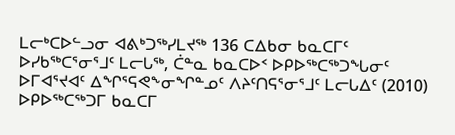ᒪᓕᒃᑕᐅᓪᓗᓂ ᐊᕕᒃᑐᖅᓯᒪᔪᖅ 136 ᑕᐃᑲᓂ ᑲᓇᑕᒥᑦ ᐅᓯᑲᖅᑕᕐᓂᕐᒧᑦ ᒪᓕᒐᖅ, ᑖᓐᓇ ᑲᓇᑕᐅᑉ ᐅᑭᐅᖅᑕᖅᑐᖓᓂᑦ ᐅᒥᐊᕐᔪᐊᑦ ᐃᖏᕐᕋᕙᖕᓂᖏᓐᓄᑦ ᐱᔨᑦᑎᕋᕐᓂᕐᒧᑦ ᒪᓕᒐᐃᑦ (2010) ᐅᑭᐅᖅᑕᖅᑐᒥ ᑲᓇᑕᒥ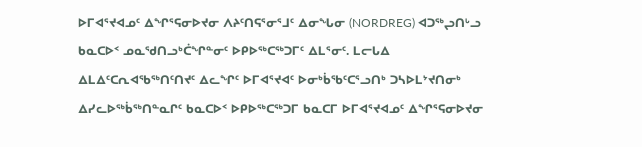ᐅᒥᐊᕐᔪᐊᓄᑦ ᐃᖏᕐᕋᓂᐅᔪᓂ ᐱᔨᑦᑎᕋᕐᓂᕐᒧᑦ ᐃᓂᖓᓂ (NORDREG) ᐊᑐᖅᖢᑎᒡᓗ ᑲᓇᑕᐅᑉ ᓄᓇᖁᑎᓗᒃᑖᖏᓐᓂᑦ ᐅᑭᐅᖅᑕᖅᑐᒥᑦ ᐃᒪᕐᓂᑦ. ᒪᓕᒐᐃ ᐃᒪᐃᑦᑕᕆᐊᖃᖅᑎᑦᑎᔪᑦ ᐃᓚᖏᑦ ᐅᒥᐊᕐᔪᐊᑦ ᐅᓂᒃᑳᖃᑦᑕᕐᓗᑎᒃ ᑐᓴᐅᒪᔾᔪᑎᓂᒃ ᐃᓯᓚᐅᖅᑳᖅᑎᓐᓇᒋᑦ ᑲᓇᑕᐅᑉ ᐅᑭᐅᖅᑕᖅᑐᒥ ᑲᓇᑕᒥ ᐅᒥᐊᕐᔪᐊᓄᑦ ᐃᖏᕐᕋᓂᐅᔪᓂ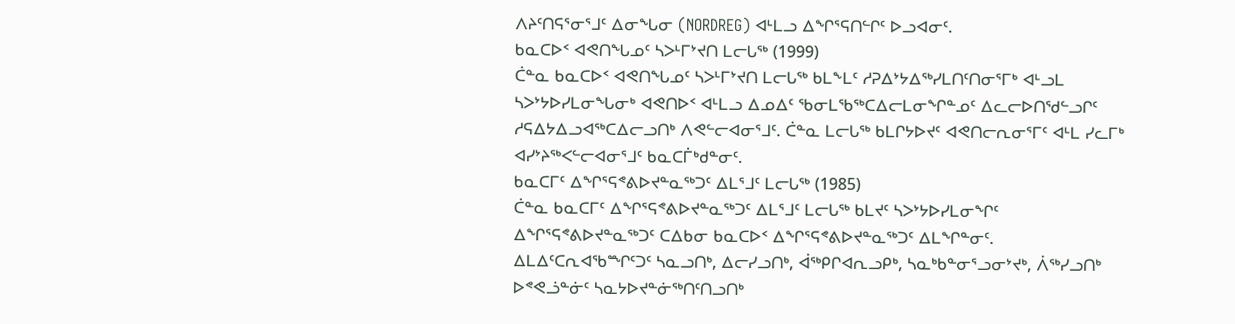ᐱᔨᑦᑎᕋᕐᓂᕐᒧᑦ ᐃᓂᖓᓂ (NORDREG) ᐊᒻᒪᓗ ᐃᖏᕐᕋᑎᓪᒋᑦ ᐅᓗᐊᓂᑦ.
ᑲᓇᑕᐅᑉ ᐊᕙᑎᖓᓄᑦ ᓴᐳᒻᒥᔾᔪᑎ ᒪᓕᒐᖅ (1999)
ᑖᓐᓇ ᑲᓇᑕᐅᑉ ᐊᕙᑎᖓᓄᑦ ᓴᐳᒻᒥᔾᔪᑎ ᒪᓕᒐᖅ ᑲᒪᖕᒪᑦ ᓱᕈᐃᔾᔭᐃᖅᓯᒪᑎᑦᑎᓂᕐᒥᒃ ᐊᒻᓗᒪ ᓴᐳᔾᔭᐅᓯᒪᓂᖓᓂᒃ ᐊᕙᑎᐅᑉ ᐊᒻᒪᓗ ᐃᓄᐃᑦ ᖃᓂᒪᖃᖅᑕᐃᓕᒪᓂᖏᓐᓄᑦ ᐃᓚᓕᐅᑎᖁᓪᓗᒋᑦ ᓱᕋᐃᔭᐃᓗᐊᖅᑕᐃᓕᓗᑎᒃ ᐱᕙᓪᓕᐊᓂᕐᒧᑦ. ᑖᓐᓇ ᒪᓕᒐᖅ ᑲᒪᒋᔭᐅᔪᑦ ᐊᕙᑎᓕᕆᓂᕐᒥᑦ ᐊᒻᒪ ᓯᓚᒥᒃ ᐊᓯᔾᔨᖅᐸᓪᓕᐊᓂᕐᒧᑦ ᑲᓇᑕᒦᒃᑯᓐᓂᑦ.
ᑲᓇᑕᒥᑦ ᐃᖏᕐᕋᕝᕕᐅᔪᓐᓇᖅᑐᑦ ᐃᒪᕐᒧᑦ ᒪᓕᒐᖅ (1985)
ᑖᓐᓇ ᑲᓇᑕᒥᑦ ᐃᖏᕐᕋᕝᕕᐅᔪᓐᓇᖅᑐᑦ ᐃᒪᕐᒧᑦ ᒪᓕᒐᖅ ᑲᒪᔪᑦ ᓴᐳᔾᔭᐅᓯᒪᓂᖏᑦ ᐃᖏᕐᕋᕝᕕᐅᔪᓐᓇᖅᑐᑦ ᑕᐃᑲᓂ ᑲᓇᑕᐅᑉ ᐃᖏᕐᕋᕝᕕᐅᔪᓐᓇᖅᑐᑦ ᐃᒪᖏᓐᓂᑦ. ᐃᒪᐃᑦᑕᕆᐊᖃᙱᑦᑐᑦ ᓴᓇᓗᑎᒃ, ᐃᓕᓯᓗᑎᒃ, ᐋᖅᑭᒋᐊᕆᓗᑭᒃ, ᓴᓇᒃᑲᓐᓂᕐᓗᓂᔾᔪᒃ, ᐲᖅᓯᓗᑎᒃ ᐅᕝᕙᓘᓐᓃᑦ ᓴᓇᔭᐅᔪᓐᓃᖅᑎᑦᑎᓗᑎᒃ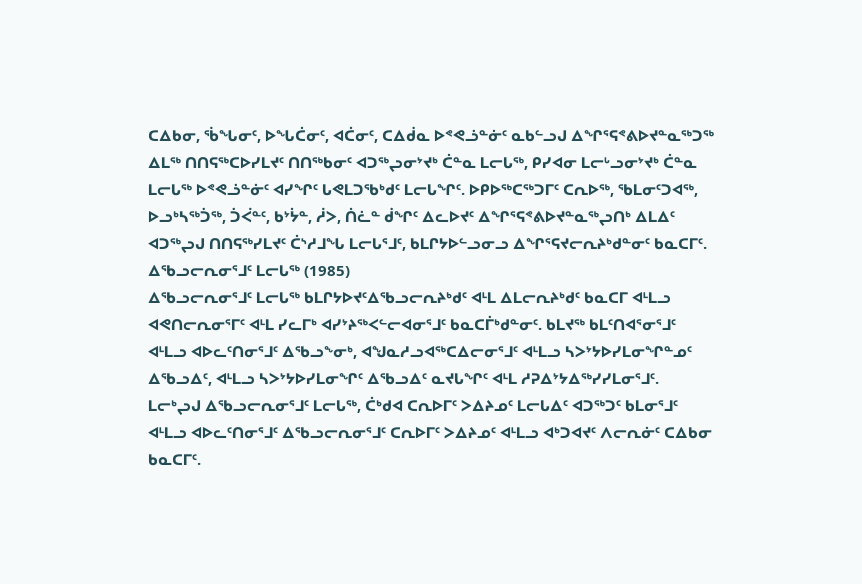ᑕᐃᑲᓂ, ᖄᖓᓂᑦ, ᐅᖓᑖᓂᑦ, ᐊᑖᓂᑦ, ᑕᐃᑰᓇ ᐅᕝᕙᓘᓐᓃᑦ ᓇᑲᓪᓗᒍ ᐃᖏᕐᕋᕝᕕᐅᔪᓐᓇᖅᑐᖅ ᐃᒪᖅ ᑎᑎᕋᖅᑕᐅᓯᒪᔪᑦ ᑎᑎᖅᑲᓂᑦ ᐊᑐᖅᖢᓂᔾᔪᒃ ᑖᓐᓇ ᒪᓕᒐᖅ, ᑭᓯᐊᓂ ᒪᓕᒡᓗᓂᔾᔪᒃ ᑖᓐᓇ ᒪᓕᒐᖅ ᐅᕝᕙᓘᓐᓃᑦ ᐊᓯᖏᑦ ᒐᕙᒪᑐᖃᒃᑯᑦ ᒪᓕᒐᖏᑦ. ᐅᑭᐅᖅᑕᖅᑐᒥᑦ ᑕᕆᐅᖅ, ᖃᒪᓂᑦᑐᐊᖅ, ᐅᓗᒃᓴᖅᑑᖅ, ᑑᐹᓐᑦ, ᑲᔾᔮᓐ, ᓲᐳ, ᑏᓛᓐ ᑰᖏᑦ ᐃᓚᐅᔪᑦ ᐃᖏᕐᕋᕝᕕᐅᔪᓐᓇᖅᖢᑎᒃ ᐃᒪᐃᑦ ᐊᑐᖅᖢᒍ ᑎᑎᕋᖅᓯᒪᔪᑦ ᑖᔅᓱᒧᖓ ᒪᓕᒐᕐᒧᑦ, ᑲᒪᒋᔭᐅᓪᓗᓂᓗ ᐃᖏᕐᕋᔪᓕᕆᔨᒃᑯᓐᓂᑦ ᑲᓇᑕᒥᑦ.
ᐃᖃᓗᓕᕆᓂᕐᒧᑦ ᒪᓕᒐᖅ (1985)
ᐃᖃᓗᓕᕆᓂᕐᒧᑦ ᒪᓕᒐᖅ ᑲᒪᒋᔭᐅᔪᑦᐃᖃᓗᓕᕆᔨᒃᑯᑦ ᐊᒻᒪ ᐃᒪᓕᕆᔨᒃᑯᑦ ᑲᓇᑕᒥ ᐊᒻᒪᓗ ᐊᕙᑎᓕᕆᓂᕐᒥᑦ ᐊᒻᒪ ᓯᓚᒥᒃ ᐊᓯᔾᔨᖅᐸᓪᓕᐊᓂᕐᒧᑦ ᑲᓇᑕᒦᒃᑯᓐᓂᑦ. ᑲᒪᔪᖅ ᑲᒪᑦᑎᐊᕐᓂᕐᒧᑦ ᐊᒻᒪᓗ ᐊᐅᓚᑦᑎᓂᕐᒧᑦ ᐃᖃᓗᖕᓂᒃ, ᐊᖑᓇᓱᓗᐊᖅᑕᐃᓕᓂᕐᒧᑦ ᐊᒻᒪᓗ ᓴᐳᔾᔭᐅᓯᒪᓂᖏᓐᓄᑦ ᐃᖃᓗᐃᑦ, ᐊᒻᒪᓗ ᓴᐳᔾᔭᐅᓯᒪᓂᖏᑦ ᐃᖃᓗᐃᑦ ᓇᔪᒐᖏᑦ ᐊᒻᒪ ᓱᕈᐃᔾᔭᐃᖅᓯᓯᒪᓂᕐᒧᑦ. ᒪᓕᒃᖢᒍ ᐃᖃᓗᓕᕆᓂᕐᒧᑦ ᒪᓕᒐᖅ, ᑖᒃᑯᐊ ᑕᕆᐅᒥᑦ ᐳᐃᔨᓄᑦ ᒪᓕᒐᐃᑦ ᐊᑐᖅᑐᑦ ᑲᒪᓂᕐᒧᑦ ᐊᒻᒪᓗ ᐊᐅᓚᑦᑎᓂᕐᒧᑦ ᐃᖃᓗᓕᕆᓂᕐᒧᑦ ᑕᕆᐅᒥᑦ ᐳᐃᔨᓄᑦ ᐊᒻᒪᓗ ᐊᒃᑐᐊᔪᑦ ᐱᓕᕆᓃᑦ ᑕᐃᑲᓂ ᑲᓇᑕᒥᑦ.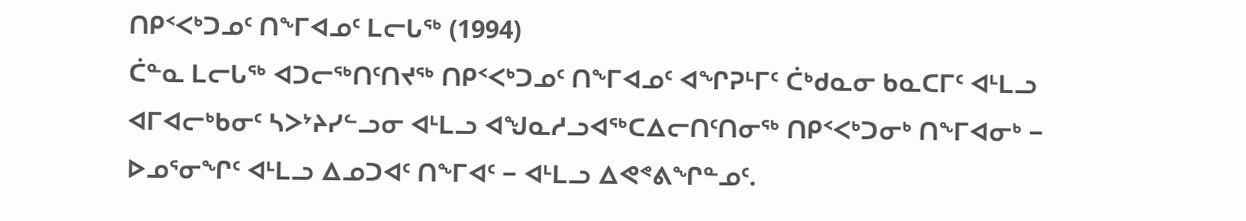ᑎᑭᑉᐸᒃᑐᓄᑦ ᑎᖕᒥᐊᓄᑦ ᒪᓕᒐᖅ (1994)
ᑖᓐᓇ ᒪᓕᒐᖅ ᐊᑐᓕᖅᑎᑦᑎᔪᖅ ᑎᑭᑉᐸᒃᑐᓄᑦ ᑎᖕᒥᐊᓄᑦ ᐊᖏᕈᒻᒥᑦ ᑖᒃᑯᓇᓂ ᑲᓇᑕᒥᑦ ᐊᒻᒪᓗ ᐊᒥᐊᓕᒃᑲᓂᑦ ᓴᐳᔾᔨᓯᓪᓗᓂ ᐊᒻᒪᓗ ᐊᖑᓇᓱᓗᐊᖅᑕᐃᓕᑎᑦᑎᓂᖅ ᑎᑭᑉᐸᒃᑐᓂᒃ ᑎᖕᒥᐊᓂᒃ − ᐅᓄᕐᓂᖏᑦ ᐊᒻᒪᓗ ᐃᓄᑐᐊᑦ ᑎᖕᒥᐊᑦ − ᐊᒻᒪᓗ ᐃᕙᕝᕕᖏᓐᓄᑦ.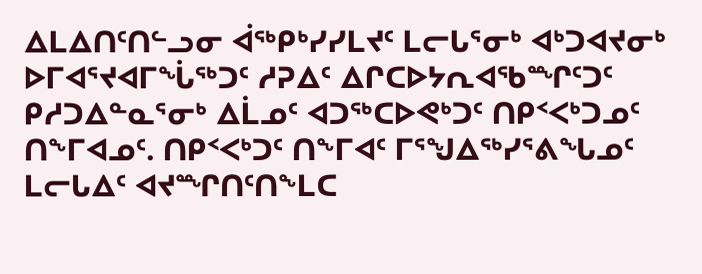ᐃᒪᐃᑎᑦᑎᓪᓗᓂ ᐋᖅᑭᒃᓯᓯᒪᔪᑦ ᒪᓕᒐᕐᓂᒃ ᐊᒃᑐᐊᔪᓂᒃ ᐅᒥᐊᕐᔪᐊᒥᖔᖅᑐᑦ ᓱᕈᐃᑦ ᐃᒋᑕᐅᔭᕆᐊᖃᙱᑦᑐᑦ ᑭᓱᑐᐃᓐᓇᕐᓂᒃ ᐃᒫᓄᑦ ᐊᑐᖅᑕᐅᕙᒃᑐᑦ ᑎᑭᑉᐸᒃᑐᓄᑦ ᑎᖕᒥᐊᓄᑦ. ᑎᑭᑉᐸᒃᑐᑦ ᑎᖕᒥᐊᑦ ᒥᕐᖑᐃᖅᓯᕐᕕᖓᓄᑦ ᒪᓕᒐᐃᑦ ᐊᔪᙱᑎᑦᑎᖕᒪᑕ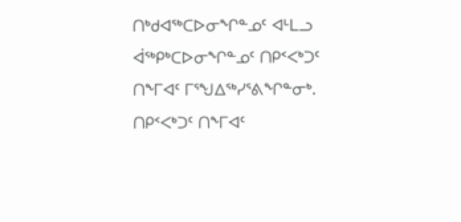ᑎᒃᑯᐊᖅᑕᐅᓂᖏᓐᓄᑦ ᐊᒻᒪᓗ ᐋᖅᑭᒃᑕᐅᓂᖏᓐᓄᑦ ᑎᑭᑉᐸᒃᑐᑦ ᑎᖕᒥᐊᑦ ᒥᕐᖑᐃᖅᓯᕐᕕᖏᓐᓂᒃ. ᑎᑭᑉᐸᒃᑐᑦ ᑎᖕᒥᐊᑦ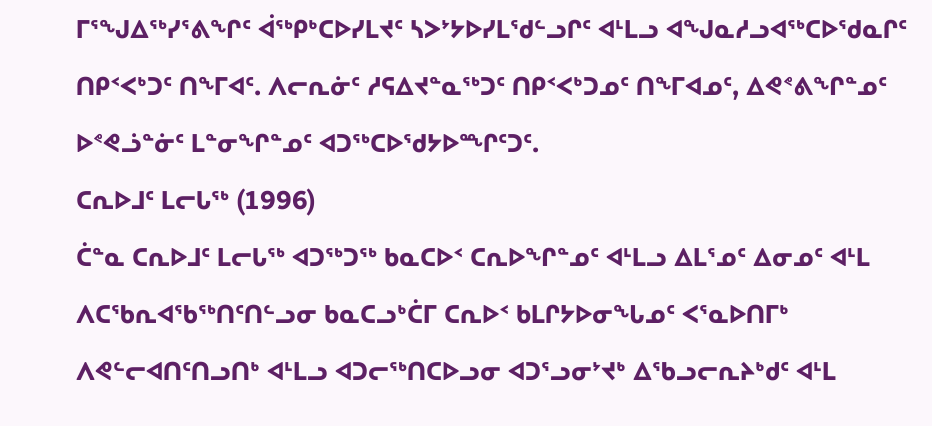ᒥᕐᖑᐃᖅᓯᕐᕕᖏᑦ ᐋᖅᑭᒃᑕᐅᓯᒪᔪᑦ ᓴᐳᔾᔭᐅᓯᒪᖁᓪᓗᒋᑦ ᐊᒻᒪᓗ ᐊᖑᓇᓱᓗᐊᖅᑕᐅᖁᓇᒋᑦ ᑎᑭᑉᐸᒃᑐᑦ ᑎᖕᒥᐊᑦ. ᐱᓕᕆᓃᑦ ᓱᕋᐃᔪᓐᓇᖅᑐᑦ ᑎᑭᑉᐸᒃᑐᓄᑦ ᑎᖕᒥᐊᓄᑦ, ᐃᕙᕝᕕᖏᓐᓄᑦ ᐅᕝᕙᓘᓐᓃᑦ ᒪᓐᓂᖏᓐᓄᑦ ᐊᑐᖅᑕᐅᖁᔭᐅᙱᑦᑐᑦ.
ᑕᕆᐅᒧᑦ ᒪᓕᒐᖅ (1996)
ᑖᓐᓇ ᑕᕆᐅᒧᑦ ᒪᓕᒐᖅ ᐊᑐᖅᑐᖅ ᑲᓇᑕᐅᑉ ᑕᕆᐅᖏᓐᓄᑦ ᐊᒻᒪᓗ ᐃᒪᕐᓄᑦ ᐃᓂᓄᑦ ᐊᒻᒪ ᐱᑕᖃᕆᐊᖃᖅᑎᑦᑎᓪᓗᓂ ᑲᓇᑕᓗᒃᑖᒥ ᑕᕆᐅᑉ ᑲᒪᒋᔭᐅᓂᖓᓄᑦ ᐸᕐᓇᐅᑎᒥᒃ ᐱᕙᓪᓕᐊᑎᑦᑎᓗᑎᒃ ᐊᒻᒪᓗ ᐊᑐᓕᖅᑎᑕᐅᓗᓂ ᐊᑐᕐᓗᓂᔾᔪᒃ ᐃᖃᓗᓕᕆᔨᒃᑯᑦ ᐊᒻᒪ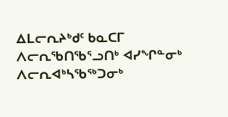ᐃᒪᓕᕆᔨᒃᑯᑦ ᑲᓇᑕᒥ ᐱᓕᕆᖃᑎᖃᕐᓗᑎᒃ ᐊᓯᖏᓐᓂᒃ ᐱᓕᕆᐊᒃᓴᖃᖅᑐᓂᒃ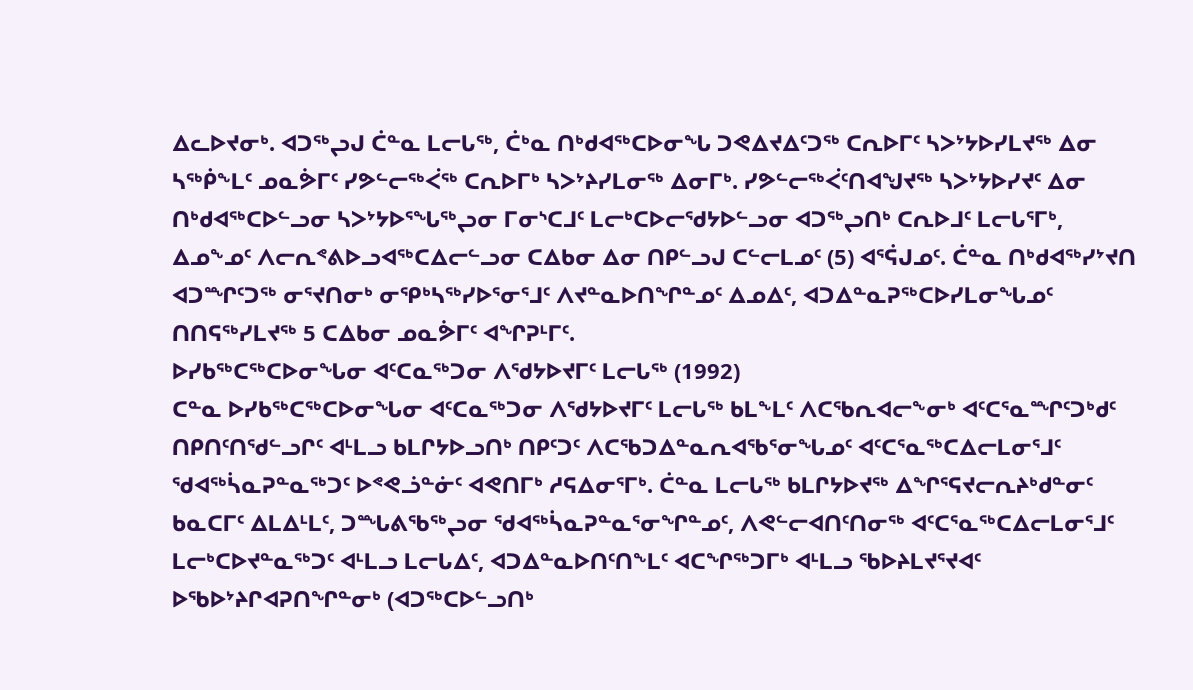ᐃᓚᐅᔪᓂᒃ. ᐊᑐᖅᖢᒍ ᑖᓐᓇ ᒪᓕᒐᖅ, ᑖᒃᓇ ᑎᒃᑯᐊᖅᑕᐅᓂᖓ ᑐᕙᐃᔪᐃᑦᑐᖅ ᑕᕆᐅᒥᑦ ᓴᐳᔾᔭᐅᓯᒪᔪᖅ ᐃᓂ ᓴᖅᑮᖕᒪᑦ ᓄᓇᕘᒥᑦ ᓯᕗᓪᓕᖅᐹᖅ ᑕᕆᐅᒥᒃ ᓴᐳᔾᔨᓯᒪᓂᖅ ᐃᓂᒥᒃ. ᓯᕗᓪᓕᖅᐹᑦᑎᐊᖑᔪᖅ ᓴᐳᔾᔭᐅᓯᔪᑦ ᐃᓂ ᑎᒃᑯᐊᖅᑕᐅᓪᓗᓂ ᓴᐳᔾᔭᐅᕐᖓᖅᖢᓂ ᒥᓂᔅᑕᒧᑦ ᒪᓕᒃᑕᐅᓕᖁᔭᐅᓪᓗᓂ ᐊᑐᖅᖢᑎᒃ ᑕᕆᐅᒧᑦ ᒪᓕᒐᕐᒥᒃ, ᐃᓄᖕᓄᑦ ᐱᓕᕆᕝᕕᐅᓗᐊᖅᑕᐃᓕᓪᓗᓂ ᑕᐃᑲᓂ ᐃᓂ ᑎᑭᓪᓗᒍ ᑕᓪᓕᒪᓄᑦ (5) ᐊᕐᕌᒍᓄᑦ. ᑖᓐᓇ ᑎᒃᑯᐊᖅᓯᔾᔪᑎ ᐊᑐᙱᑦᑐᖅ ᓂᕐᔪᑎᓂᒃ ᓂᕿᒃᓴᖅᓯᐅᕐᓂᕐᒧᑦ ᐱᔪᓐᓇᐅᑎᖏᓐᓄᑦ ᐃᓄᐃᑦ, ᐊᑐᐃᓐᓇᕈᖅᑕᐅᓯᒪᓂᖓᓄᑦ ᑎᑎᕋᖅᓯᒪᔪᖅ 5 ᑕᐃᑲᓂ ᓄᓇᕘᒥᑦ ᐊᖏᕈᒻᒥᑦ.
ᐅᓯᑲᖅᑕᖅᑕᐅᓂᖓᓂ ᐊᑦᑕᓇᖅᑐᓂ ᐱᖁᔭᐅᔪᒥᑦ ᒪᓕᒐᖅ (1992)
ᑕᓐᓇ ᐅᓯᑲᖅᑕᖅᑕᐅᓂᖓᓂ ᐊᑦᑕᓇᖅᑐᓂ ᐱᖁᔭᐅᔪᒥᑦ ᒪᓕᒐᖅ ᑲᒪᖕᒪᑦ ᐱᑕᖃᕆᐊᓕᖕᓂᒃ ᐊᑦᑕᕐᓇᙱᑦᑐᒃᑯᑦ ᑎᑭᑎᑦᑎᖁᓪᓗᒋᑦ ᐊᒻᒪᓗ ᑲᒪᒋᔭᐅᓗᑎᒃ ᑎᑭᑦᑐᑦ ᐱᑕᖃᑐᐃᓐᓇᕆᐊᖃᕐᓂᖓᓄᑦ ᐊᑦᑕᕐᓇᖅᑕᐃᓕᒪᓂᕐᒧᑦ ᖁᐊᖅᓵᓇᕈᓐᓇᖅᑐᑦ ᐅᕝᕙᓘᓐᓃᑦ ᐊᕙᑎᒥᒃ ᓱᕋᐃᓂᕐᒥᒃ. ᑖᓐᓇ ᒪᓕᒐᖅ ᑲᒪᒋᔭᐅᔪᖅ ᐃᖏᕐᕋᔪᓕᕆᔨᒃᑯᓐᓂᑦ ᑲᓇᑕᒥᑦ ᐃᒪᐃᒻᒪᑦ, ᑐᙵᕕᖃᖅᖢᓂ ᖁᐊᖅᓵᓇᕈᓐᓇᕐᓂᖏᓐᓄᑦ, ᐱᕙᓪᓕᐊᑎᑦᑎᓂᖅ ᐊᑦᑕᕐᓇᖅᑕᐃᓕᒪᓂᕐᒧᑦ ᒪᓕᒃᑕᐅᔪᓐᓇᖅᑐᑦ ᐊᒻᒪᓗ ᒪᓕᒐᐃᑦ, ᐊᑐᐃᓐᓇᐅᑎᑦᑎᖕᒪᑦ ᐊᑕᖏᖅᑐᒥᒃ ᐊᒻᒪᓗ ᖃᐅᔨᒪᔪᕐᔪᐊᑦ ᐅᖃᐅᔾᔨᒋᐊᕈᑎᖏᓐᓂᒃ (ᐊᑐᖅᑕᐅᓪᓗᑎᒃ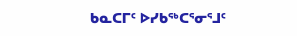ᑲᓇᑕᒥᑦ ᐅᓯᑲᖅᑕᕐᓂᕐᒧᑦ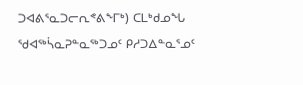ᑐᐊᕕᕐᓇᑐᓕᕆᕝᕕᖕᒥᒃ) ᑕᒪᒃᑯᓄᖓ ᖁᐊᖅᓵᓇᕈᓐᓇᖅᑐᓄᑦ ᑭᓱᑐᐃᓐᓇᕐᓄᑦ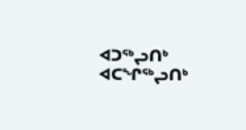ᐊᑐᖅᖢᑎᒃ ᐊᑕᖏᖅᖢᑎᒃ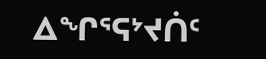ᐃᖏᕐᕋᔾᔪᑏᑦ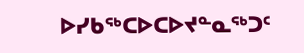ᐅᓯᑲᖅᑕᐅᑕᐅᔪᓐᓇᖅᑐᑦ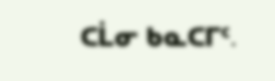ᑕᒫᓂ ᑲᓇᑕᒥᑦ.